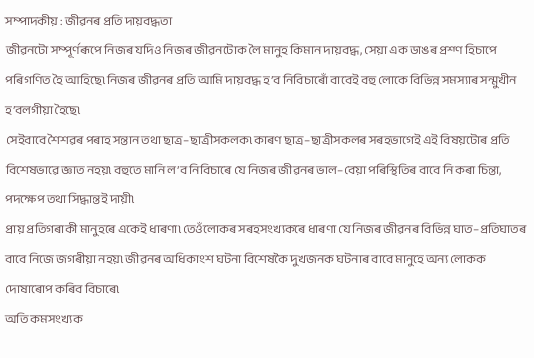সম্পাদকীয় : জীৱনৰ প্রতি দায়বদ্ধতা
জীৱনটো সম্পূর্ণৰূপে নিজৰ যদিও নিজৰ জীৱনটোক লৈ মানুহ কিমান দায়বদ্ধ, সেয়া এক ডাঙৰ প্রশ্ণ হিচাপে পৰিগণিত হৈ আহিছে৷ নিজৰ জীৱনৰ প্রতি আমি দায়বদ্ধ হ’ব নিবিচাৰোঁ বাবেই বহু লোকে বিভিন্ন সমস্যাৰ সন্মুখীন হ’বলগীয়া হৈছে৷
সেইবাবে শৈশৱৰ পৰাহ সন্তান তথা ছাত্র–ছাত্রীসকলক৷ কাৰণ ছাত্র–ছাত্রীসকলৰ সৰহভাগেই এই বিষয়টোৰ প্রতি বিশেষভাৱে জ্ঞাত নহয়৷ বহুতে মানি ল’ব নিবিচাৰে যে নিজৰ জীৱনৰ ভাল–বেয়া পৰিস্থিতিৰ বাবে নি কৰা চিন্তা, পদক্ষেপ তথা সিদ্ধান্তই দায়ী৷
প্রায় প্রতিগৰাকী মানুহৰে একেই ধাৰণা৷ তেওঁলোকৰ সৰহসংখ্যকৰে ধাৰণা যে নিজৰ জীৱনৰ বিভিন্ন ঘাত–প্রতিঘাতৰ বাবে নিজে জগৰীয়া নহয়৷ জীৱনৰ অধিকাংশ ঘটনা বিশেষকৈ দুখজনক ঘটনাৰ বাবে মানুহে অন্য লোকক দোষাৰোপ কৰিব বিচাৰে৷
অতি কমসংখ্যক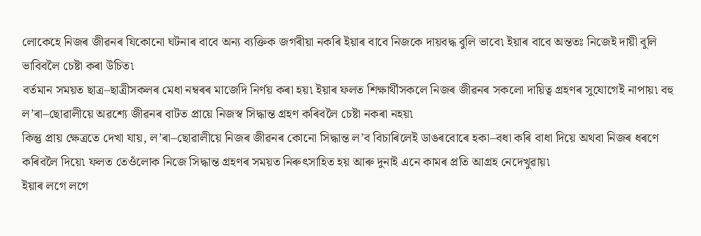লোকেহে নিজৰ জীৱনৰ যিকোনো ঘটনাৰ বাবে অন্য ব্যক্তিক জগৰীয়া নকৰি ইয়াৰ বাবে নিজকে দায়বদ্ধ বুলি ভাবে৷ ইয়াৰ বাবে অন্ততঃ নিজেই দায়ী বুলি ভাবিবলৈ চেষ্টা কৰা উচিত৷
বর্তমান সময়ত ছাত্র–ছাত্রীসকলৰ মেধা নম্বৰৰ মাজেদি নির্ণয় কৰা হয়৷ ইয়াৰ ফলত শিক্ষার্থীসকলে নিজৰ জীৱনৰ সকলো দায়িত্ব গ্রহণৰ সুযোগেই নাপায়৷ বহু ল’ৰা–ছোৱালীয়ে অৱশ্যে জীৱনৰ বাটত প্রায়ে নিজস্ব সিদ্ধান্ত গ্রহণ কৰিবলৈ চেষ্টা নকৰা নহয়৷
কিন্তু প্রায় ক্ষেত্রতে দেখা যায়, ল’ৰা–ছোৱালীয়ে নিজৰ জীৱনৰ কোনো সিদ্ধান্ত ল’ব বিচাৰিলেই ডাঙৰবোৰে হকা–বধা কৰি বাধা দিয়ে অথবা নিজৰ ধৰণে কৰিবলৈ দিয়ে৷ ফলত তেওঁলোক নিজে সিদ্ধান্ত গ্রহণৰ সময়ত নিৰুৎসাহিত হয় আৰু দুনাই এনে কামৰ প্রতি আগ্রহ নেদেখুৱায়৷
ইয়াৰ লগে লগে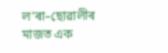ল’ৰা–ছোৱালীৰ মাজত এক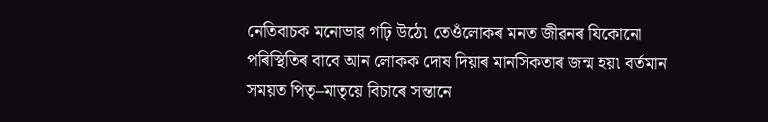নেতিবাচক মনোভাৱ গঢ়ি উঠে৷ তেওঁলোকৰ মনত জীৱনৰ যিকোনো পৰিস্থিতিৰ বাবে আন লোকক দোষ দিয়াৰ মানসিকতাৰ জন্ম হয়৷ বর্তমান সময়ত পিতৃ–মাতৃয়ে বিচাৰে সন্তানে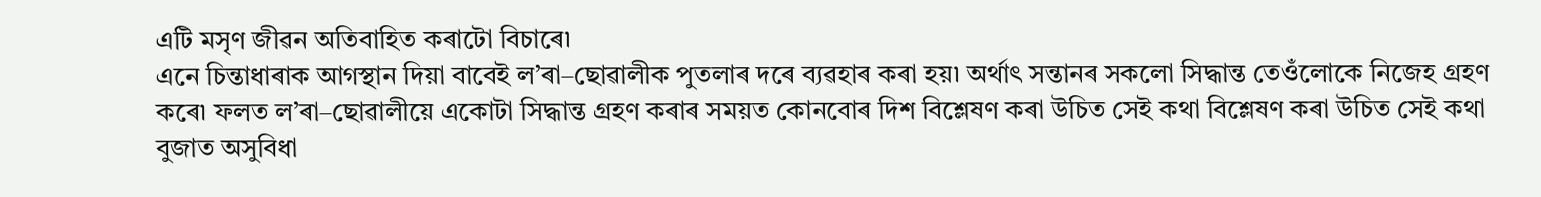এটি মসৃণ জীৱন অতিবাহিত কৰাটো বিচাৰে৷
এনে চিন্তাধাৰাক আগস্থান দিয়া বাবেই ল’ৰা–ছোৱালীক পুতলাৰ দৰে ব্যৱহাৰ কৰা হয়৷ অর্থাৎ সন্তানৰ সকলো সিদ্ধান্ত তেওঁলোকে নিজেহ গ্রহণ কৰে৷ ফলত ল’ৰা–ছোৱালীয়ে একোটা সিদ্ধান্ত গ্রহণ কৰাৰ সময়ত কোনবোৰ দিশ বিশ্লেষণ কৰা উচিত সেই কথা বিশ্লেষণ কৰা উচিত সেই কথা বুজাত অসুবিধা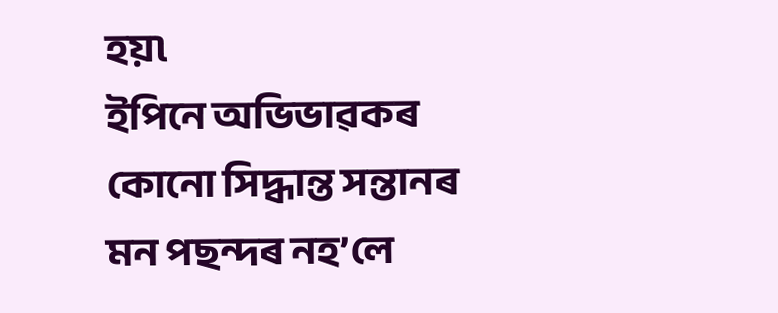হয়৷
ইপিনে অভিভাৱকৰ কোনো সিদ্ধান্ত সন্তানৰ মন পছন্দৰ নহ’লে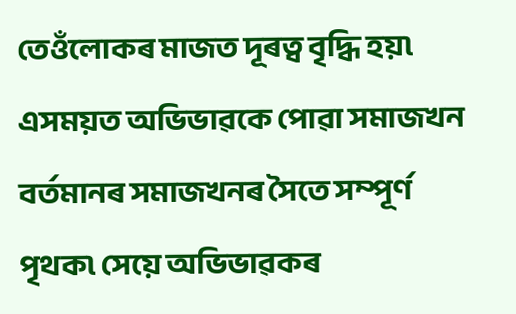তেওঁলোকৰ মাজত দূৰত্ব বৃদ্ধি হয়৷ এসময়ত অভিভাৱকে পোৱা সমাজখন বর্তমানৰ সমাজখনৰ সৈতে সম্পূর্ণ পৃথক৷ সেয়ে অভিভাৱকৰ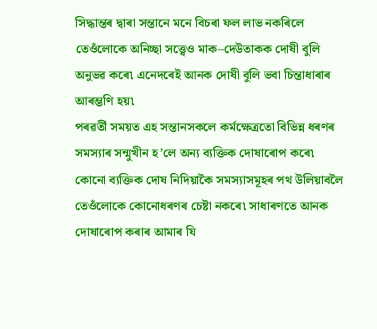সিদ্ধান্তৰ দ্বাৰা সন্তানে মনে বিচৰা ফল লাভ নকৰিলে তেওঁলোকে অনিচ্ছা সত্ত্বেও মাক–দেউতাকক দোষী বুলি অনুভৱ কৰে৷ এনেদৰেই আনক দোষী বুলি ভবা চিন্তাধাৰাৰ আৰম্ভণি হয়৷
পৰৱর্তী সময়ত এহ সন্তানসকলে কর্মক্ষেত্রতো বিভিন্ন ধৰণৰ সমস্যাৰ সন্মুখীন হ’লে অন্য ব্যক্তিক দোষাৰোপ কৰে৷ কোনো ব্যক্তিক দোষ নিদিয়াকৈ সমস্যাসমূহৰ পথ উলিয়াবলৈ তেওঁলোকে কোনোধৰণৰ চেষ্টা নকৰে৷ সাধাৰণতে আনক দোষাৰোপ কৰাৰ আমাৰ যি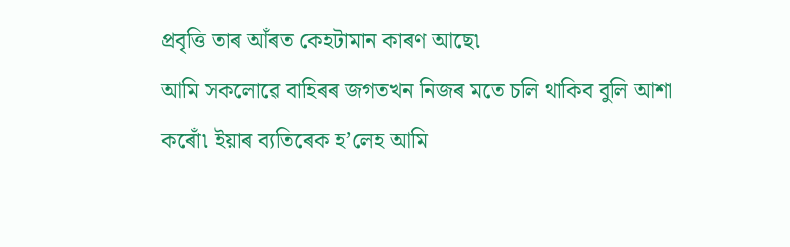প্রবৃত্তি তাৰ আঁৰত কেহটামান কাৰণ আছে৷
আমি সকলোৱে বাহিৰৰ জগতখন নিজৰ মতে চলি থাকিব বুলি আশা কৰোঁ৷ ইয়াৰ ব্যতিৰেক হ’লেহ আমি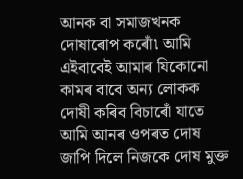আনক বা সমাজখনক দোষাৰোপ কৰোঁ৷ আমি এইবাবেই আমাৰ যিকোনো কামৰ বাবে অন্য লোকক দোষী কৰিব বিচাৰোঁ যাতে আমি আনৰ ওপৰত দোষ জাপি দিলে নিজকে দোষ মুক্ত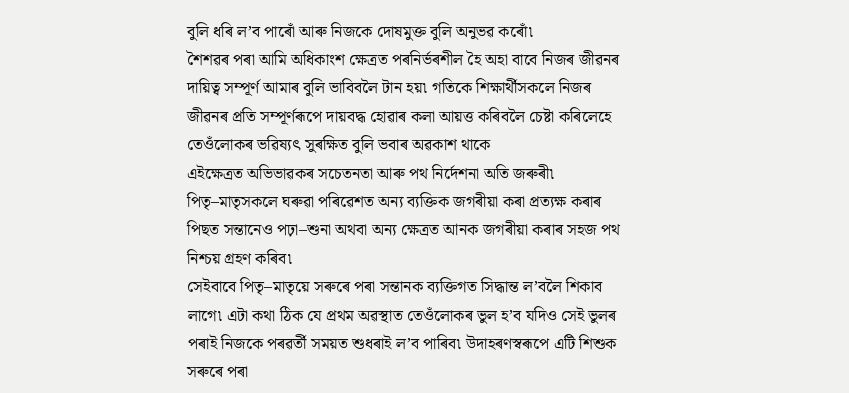বুলি ধৰি ল’ব পাৰোঁ আৰু নিজকে দোষমুক্ত বুলি অনুভৱ কৰোঁ৷
শৈশৱৰ পৰা আমি অধিকাংশ ক্ষেত্রত পৰনির্ভৰশীল হৈ অহা বাবে নিজৰ জীৱনৰ দায়িত্ব সম্পূর্ণ আমাৰ বুলি ভাবিবলৈ টান হয়৷ গতিকে শিক্ষার্থীসকলে নিজৰ জীৱনৰ প্রতি সম্পূর্ণৰূপে দায়বদ্ধ হোৱাৰ কলা আয়ত্ত কৰিবলৈ চেষ্টা কৰিলেহে তেওঁলোকৰ ভৱিষ্যৎ সুৰক্ষিত বুলি ভবাৰ অৱকাশ থাকে
এইক্ষেত্রত অভিভাৱকৰ সচেতনতা আৰু পথ নির্দেশনা অতি জৰুৰী৷ পিতৃ–মাতৃসকলে ঘৰুৱা পৰিৱেশত অন্য ব্যক্তিক জগৰীয়া কৰা প্রত্যক্ষ কৰাৰ পিছত সন্তানেও পঢ়া–শুনা অথবা অন্য ক্ষেত্রত আনক জগৰীয়া কৰাৰ সহজ পথ নিশ্চয় গ্রহণ কৰিব৷
সেইবাবে পিতৃ–মাতৃয়ে সৰুৰে পৰা সন্তানক ব্যক্তিগত সিদ্ধান্ত ল’বলৈ শিকাব লাগে৷ এটা কথা ঠিক যে প্রথম অৱস্থাত তেওঁলোকৰ ভুল হ’ব যদিও সেই ভুলৰ পৰাই নিজকে পৰৱর্তী সময়ত শুধৰাই ল’ব পাৰিব৷ উদাহৰণস্বৰূপে এটি শিশুক সৰুৰে পৰা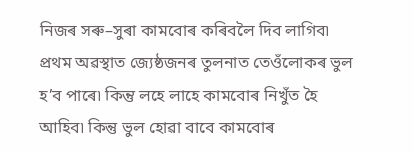নিজৰ সৰু–সুৰা কামবোৰ কৰিবলৈ দিব লাগিব৷
প্রথম অৱস্থাত জ্যেষ্ঠজনৰ তুলনাত তেওঁলোকৰ ভুল হ’ব পাৰে৷ কিন্তু লহে লাহে কামবোৰ নিখুঁত হৈ আহিব৷ কিন্তু ভুল হোৱা বাবে কামবোৰ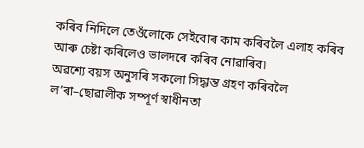কৰিব নিদিলে তেওঁলোকে সেইবোৰ কাম কৰিবলৈ এলাহ কৰিব আৰু চেষ্টা কৰিলেও ভালদৰে কৰিব নোৱাৰিব৷
অৱশ্যে বয়স অনুসৰি সকলো সিদ্ধান্ত গ্রহণ কৰিবলৈ ল’ৰা–ছোৱালীক সম্পূর্ণ স্বাধীনতা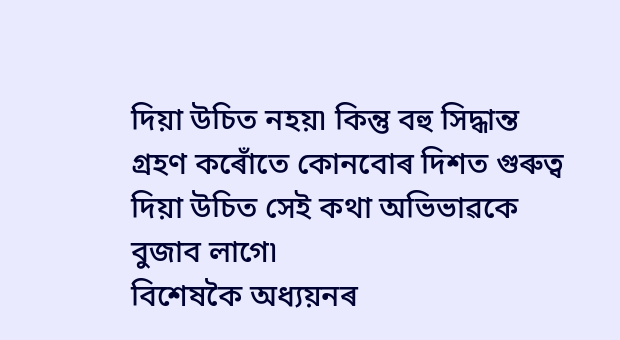দিয়া উচিত নহয়৷ কিন্তু বহু সিদ্ধান্ত গ্রহণ কৰোঁতে কোনবোৰ দিশত গুৰুত্ব দিয়া উচিত সেই কথা অভিভাৱকে বুজাব লাগে৷
বিশেষকৈ অধ্যয়নৰ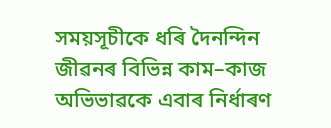সময়সূচীকে ধৰি দৈনন্দিন জীৱনৰ বিভিন্ন কাম–কাজ অভিভাৱকে এবাৰ নির্ধাৰণ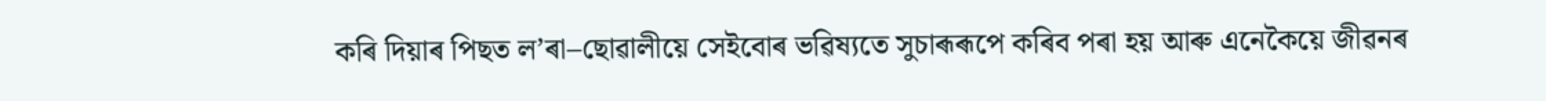কৰি দিয়াৰ পিছত ল’ৰা–ছোৱালীয়ে সেইবোৰ ভৱিষ্যতে সুচাৰূৰূপে কৰিব পৰা হয় আৰু এনেকৈয়ে জীৱনৰ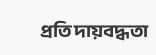প্রতি দায়বদ্ধতা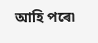আহি পৰে৷